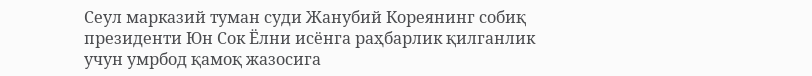Сеул марказий туман суди Жанубий Кореянинг собиқ президенти Юн Сок Ёлни исёнга раҳбарлик қилганлик учун умрбод қамоқ жазосига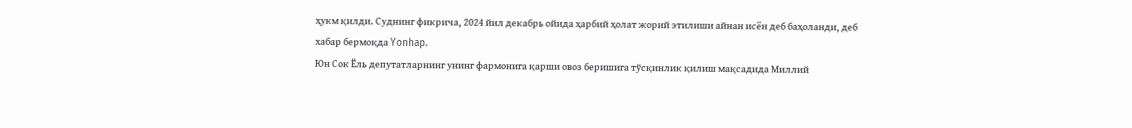ҳукм қилди. Суднинг фикрича, 2024 йил декабрь ойида ҳарбий ҳолат жорий этилиши айнан исён деб баҳоланди, деб хабар бермоқда Yonhap.
Юн Сок Ёль депутатларнинг унинг фармонига қарши овоз беришига тўсқинлик қилиш мақсадида Миллий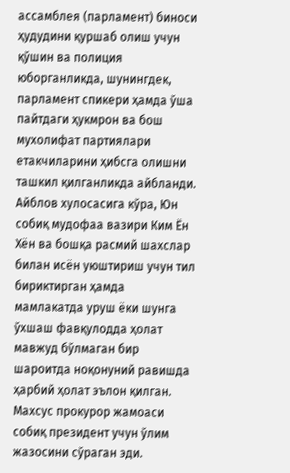ассамблея (парламент) биноси ҳудудини қуршаб олиш учун қўшин ва полиция юборганликда, шунингдек, парламент спикери ҳамда ўша пайтдаги ҳукмрон ва бош мухолифат партиялари етакчиларини ҳибсга олишни ташкил қилганликда айбланди.
Айблов хулосасига кўра, Юн собиқ мудофаа вазири Ким Ён Хён ва бошқа расмий шахслар билан исён уюштириш учун тил бириктирган ҳамда мамлакатда уруш ёки шунга ўхшаш фавқулодда ҳолат мавжуд бўлмаган бир шароитда ноқонуний равишда ҳарбий ҳолат эълон қилган.
Махсус прокурор жамоаси собиқ президент учун ўлим жазосини сўраган эди.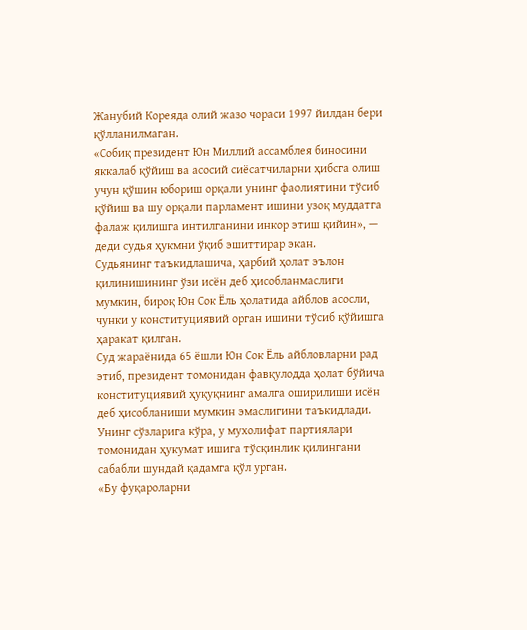Жанубий Кореяда олий жазо чораси 1997 йилдан бери қўлланилмаган.
«Собиқ президент Юн Миллий ассамблея биносини яккалаб қўйиш ва асосий сиёсатчиларни ҳибсга олиш учун қўшин юбориш орқали унинг фаолиятини тўсиб қўйиш ва шу орқали парламент ишини узоқ муддатга фалаж қилишга интилганини инкор этиш қийин», — деди судья ҳукмни ўқиб эшиттирар экан.
Судьянинг таъкидлашича, ҳарбий ҳолат эълон қилинишининг ўзи исён деб ҳисобланмаслиги мумкин, бироқ Юн Сок Ёль ҳолатида айблов асосли, чунки у конституциявий орган ишини тўсиб қўйишга ҳаракат қилган.
Суд жараёнида 65 ёшли Юн Сок Ёль айбловларни рад этиб, президент томонидан фавқулодда ҳолат бўйича конституциявий ҳуқуқнинг амалга оширилиши исён деб ҳисобланиши мумкин эмаслигини таъкидлади. Унинг сўзларига кўра, у мухолифат партиялари томонидан ҳукумат ишига тўсқинлик қилингани сабабли шундай қадамга қўл урган.
«Бу фуқароларни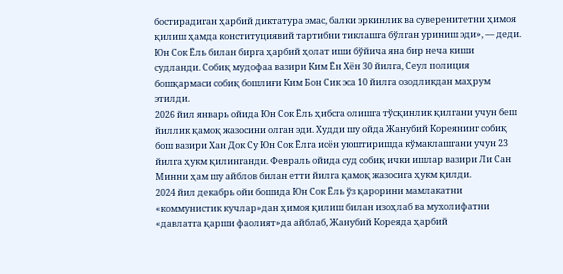бостирадиган ҳарбий диктатура эмас, балки эркинлик ва суверенитетни ҳимоя қилиш ҳамда конституциявий тартибни тиклашга бўлган уриниш эди», — деди.
Юн Сок Ёль билан бирга ҳарбий ҳолат иши бўйича яна бир неча киши судланди. Собиқ мудофаа вазири Ким Ён Хён 30 йилга, Сеул полиция бошқармаси собиқ бошлиғи Ким Бон Сик эса 10 йилга озодликдан маҳрум этилди.
2026 йил январь ойида Юн Сок Ёль ҳибсга олишга тўсқинлик қилгани учун беш йиллик қамоқ жазосини олган эди. Худди шу ойда Жанубий Кореянинг собиқ бош вазири Хан Док Су Юн Сок Ёлга исён уюштиришда кўмаклашгани учун 23 йилга ҳукм қилинганди. Февраль ойида суд собиқ ички ишлар вазири Ли Сан Минни ҳам шу айблов билан етти йилга қамоқ жазосига ҳукм қилди.
2024 йил декабрь ойи бошида Юн Сок Ёль ўз қарорини мамлакатни «коммунистик кучлар»дан ҳимоя қилиш билан изоҳлаб ва мухолифатни «давлатга қарши фаолият»да айблаб, Жанубий Кореяда ҳарбий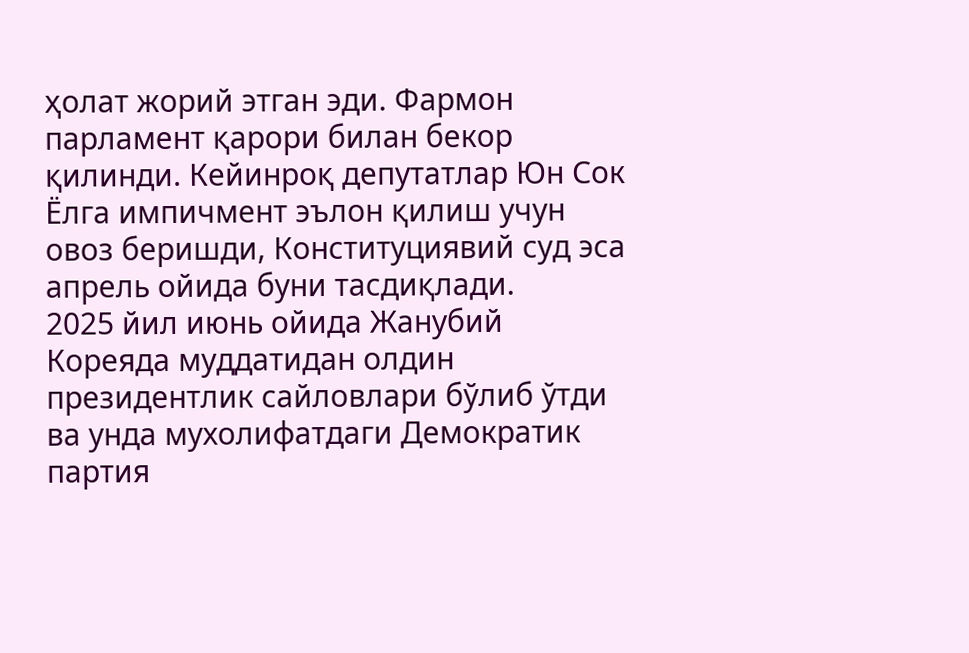ҳолат жорий этган эди. Фармон парламент қарори билан бекор қилинди. Кейинроқ депутатлар Юн Сок Ёлга импичмент эълон қилиш учун овоз беришди, Конституциявий суд эса апрель ойида буни тасдиқлади.
2025 йил июнь ойида Жанубий Кореяда муддатидан олдин президентлик сайловлари бўлиб ўтди ва унда мухолифатдаги Демократик партия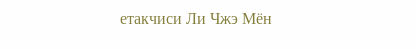етакчиси Ли Чжэ Мён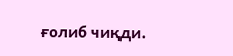ғолиб чиқди.